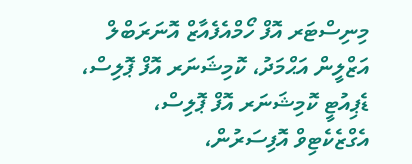މިނިސްޓަރ އޮފް ހޯމްއެފެއާޒް އޮނަރަބްލް އަޒްލީން އަޙްމަދު، ކޮމިޝަނަރ އޮފް ޕޮލިސް، ޑެޕިއުޓީ ކޮމިޝަނަރ އޮފް ޕޮލިސް، އެގްޒެކެޓިވް އޮފިސަރުން،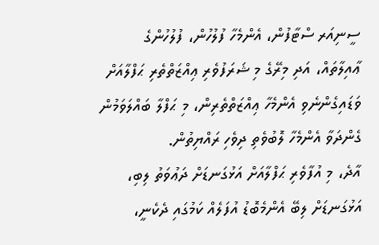ސީނިއަރ ސްޓާފުން، އެންމެހާ ފުލުހުން، ފުލުހުންގެ ޢާއިލާތައް، އަދި މިރޭގެ މި ޝަރަފުވެރި ޢިއްޒަތްތެރި ޙަފްލާއަށް ވަޑައިގެންނެވި އެންމެހާ ޢިއްޒަތްތެރިން، މި ޙަފްލާ ބައްލަވަމުން ގެންދަވާ އެންމެހާ ލޮބުވެތި ދިވެހި ރައްޔިތުން.
އާދެ، މި އުފާވެރި ޙަފްލާއަށް އަޅުގަނޑަށް ދަޢުވަތު ލިބި، އަޅުގަނޑަށް ލިބޭ އެންމެބޮޑު އުފަލެއް ކަމުގައި ދެކެނީ،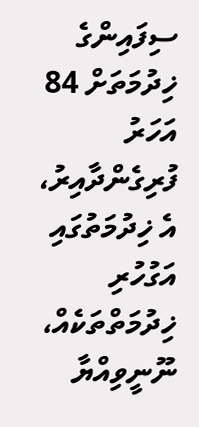ސިފައިންގެ ޚިދުމަތަށް 84 އަހަރު ފުރިގެންދާއިރު، އެ ޚިދުމަތުގައި އަގުހުރި ޚިދުމަތްތަކެއް، ނޫނީވިއްޔާ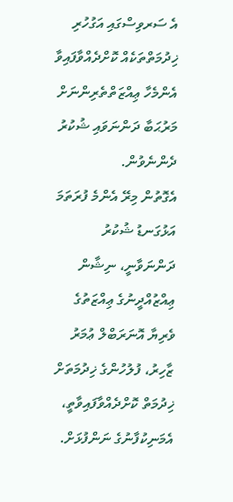އެ ސަރވިސްގައި އަގުހުރި ޚިދުމަތްތަކެއް ކޮށްދެއްވާފައިވާ އެންމެހާ ޢިއްޒަތްތެރިންނަށް މަރުޙަބާ ދަންނަވައި ޝުކުރު ދެންނެވުން.
އެގޮތުން މިރޭ އެންމެ ފުރަތަމަ އަޅުގަނޑު ޝުކުރު ދަންނަވާނީ، ނިޝާން ޢިއްޒުއްދީނުގެ ޢިއްޒަތުގެ ވެރިޔާ އޮނަރަބްލް ޢުމަރު ޒާހިރު، ފުލުހުންގެ ޚިދުމަތަށް ޚިދުމަތް ކޮށްދެއްވާފައިވާތީ، އެމަނިކުފާނުގެ ނަންފުޅަށް.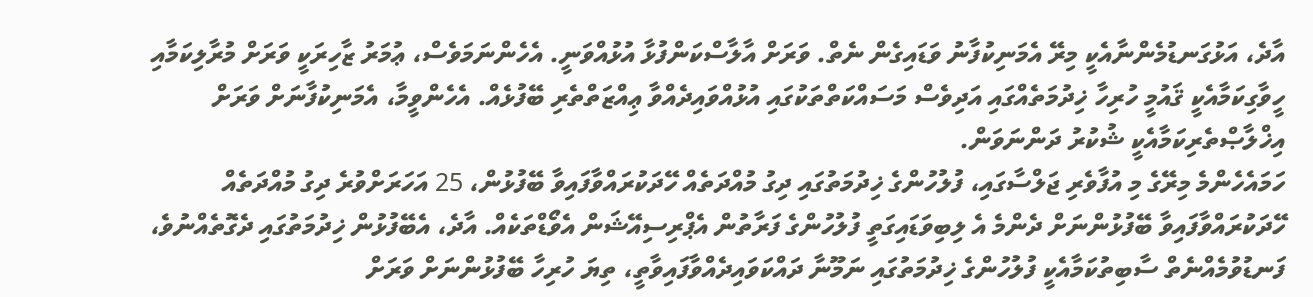އާދެ، އަޅުގަނޑުމެންނާއެކީ މިރޭ އެމަނިކުފާނު ވަޑައިގެން ނެތް. ވަރަށް އާލާސްކަންފުޅާ އުޅުއްވަނީ. އެހެންނަމަވެސް، ޢުމަރު ޒާހިރަކީ ވަރަށް މުރާލިކަމާއި ހީވާގިކަމާއެކީ ޤައުމީ ހުރިހާ ޚިދުމަތެއްގައި އަދިވެސް މަސައްކަތްތަކުގައި އުޅުއްވައިދެއްވާ ޢިއްޒަތްތެރި ބޭފުޅެއް. އެހެންވީމާ، އެމަނިކުފާނަށް ވަރަށް އިޚްލާޞްތެރިކަމާއެކީ ޝުކުރު ދަންނަވަން.
ހަމައެހެންމެ މިރޭގެ މި އުފާވެރި ޖަލްސާގައި، ފުލުހުންގެ ޚިދުމަތުގައި ދިގު މުއްދަތެއް ހޭދަކުރައްވާފައިވާ ބޭފުޅުން، 25 އަހަރަށްވުރެ ދިގު މުއްދަތެއް ހޭދަކުރައްވާފައިވާ ބޭފުޅުންނަށް ދެންމެ އެ ލިބިވަޑައިގަތީ ފުލުހުންގެ ފަރާތުން އެޕްރިސިއޭޝަން އެވޯޑްތަކެއް. އާދެ، އެބޭފުޅުން ޚިދުމަތުގައި ދެގޮތެއްނުވެ، ފަނޑުވުމެއްނެތް ސާބިތުކަމާއެކީ ފުލުހުންގެ ޚިދުމަތުގައި ނަމޫނާ ދައްކަވައިދެއްވާފައިވާތީ، ތިޔަ ހުރިހާ ބޭފުޅުންނަށް ވަރަށް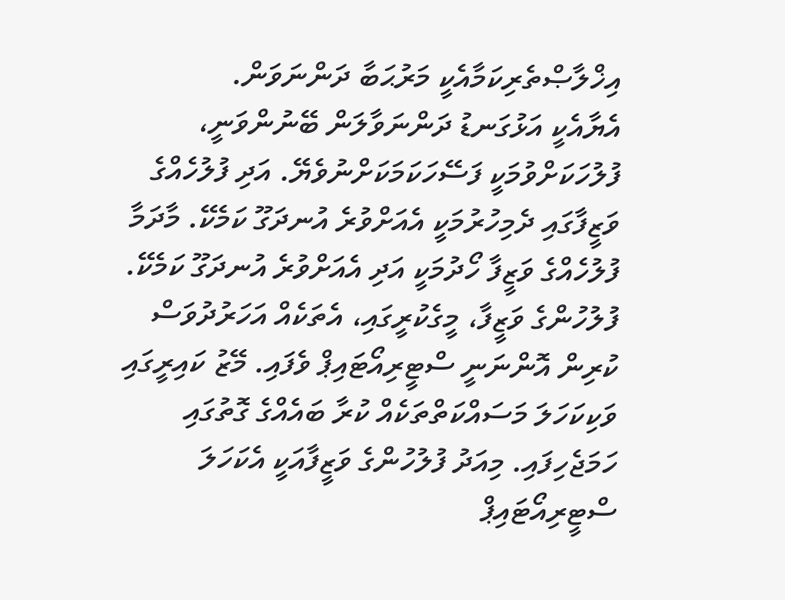އިޚްލާޞްތެރިކަމާއެކީ މަރުޙަބާ ދަންނަވަން.
އެޔާއެކީ އަޅުގަނޑު ދަންނަވާލަން ބޭނުންވަނީ، ފުލުހަކަށްވުމަކީ ފަސޭހަކަމަކަށްނުވެޔޭ. އަދި ފުލުހެއްގެ ވަޒީފާގައި ދެމިހުރުމަކީ އެއަށްވުރެ އުނދަގޫ ކަމެކޭ. މާދަމާ ފުލުހެއްގެ ވަޒީފާ ހޯދުމަކީ އަދި އެއަށްވުރެ އުނދަގޫ ކަމެކޭ. ފުލުހުންގެ ވަޒީފާ، މީގެކުރީގައި، އެތަކެއް އަހަރުދުވަސް ކުރިން އޮންނަނީ ސްޓީރިއޯޓައިޕް ވެފައި. މޭޒު ކައިރީގައި ވަކިކަހަލަ މަސައްކަތްތަކެއް ކުރާ ބައެއްގެ ގޮތުގައި ހަމަޖެހިފައި. މިއަދު ފުލުހުންގެ ވަޒީފާއަކީ އެކަހަލަ ސްޓީރިއޯޓައިޕް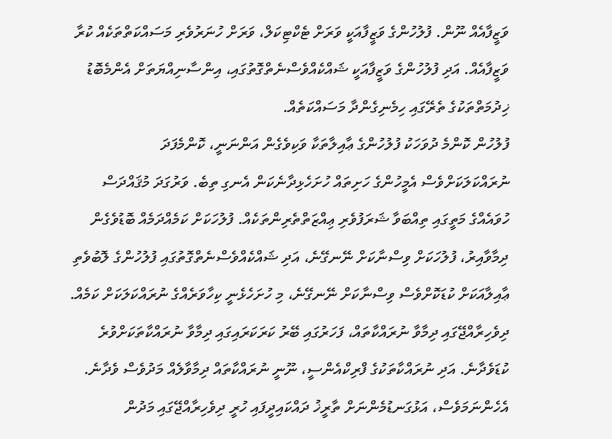ވަޒީފާއެއް ނޫން. ފުލުހުންގެ ވަޒީފާއަކީ ވަރަށް ޓެކްޓިކަލް، ވަރަށް ހުނަރުވެރި މަސައްކަތްތަކެއް ކުރާ ވަޒީފާއެއް. އަދި ފުލުހުންގެ ވަޒީފާއަކީ ޝައްކެއްވެސްނެތްގޮތުގައި، އިންސާނިއްޔަތަށް އެންމެބޮޑު ޚިދުމަތްތަކުގެ ތެރޭގައި ހިމެނިގެންދާ މަސައްކަތެއް.
ފުލުހުން ކޮންމެ ދުވަހަކު ފުލުހުންގެ ޢާއިލާތަކާ ވަކިވެގެން އަންނަނީ، ކޮންމެފަދަ ނުރައްކަލަކަށްވެސް އެމީހުންގެ ހަށިތައް ހުށަހެޅިދާނެކަން އެނގި ތިބެ. ވަރުގަދަ މުޤައްދަސް ހުވައެއްގެ މަތީގައި ތިއްބަވާ ޝަރަފުވެރި ޢިއްޒަތްތެރިންތަކެއް. ފުލުހަކަށް ކަމެއްދަމެއް ބޮޑުވެގެން ދިމާވާއިރު، ފުލުހަކަށް ވިސްނާކަށް ނޭނގޭނެ، އަދި ޝައްކެއްވެސްނެތްގޮތުގައި ފުލުހުންގެ ލޮބުވެތި ޢާއިލާއަކަށް ކުޑަކޮށްވެސް ވިސްނާކަށް ނޭނގޭނެ، މި ހުށަހެޅެނީ ކިހާވަރެއްގެ ނުރައްކަލަކަށް ކަމެއް. ދިވެހިރާއްޖޭގައި ދިމާވާ ނުރައްކާތައް، ފަހަރުގައި ބޭރު ކަރަކަރައިގައި ދިމާވާ ނުރައްކާތަކަށްވުރެ ކުޑަވެދާނެ. އަދި ނުރައްކާތަކުގެ ފްރިކްއެންސީ، ނޫނީ ނުރައްކާތައް ދިމާވާލެއް މަދުވެސް ވެދާނެ. އެހެންނަމަވެސް، އަޅުގަނޑުމެންނަށް ތާރީޚު ދައްކައިދީފައި ހުރީ ދިވެހިރާއްޖޭގައި މަދުން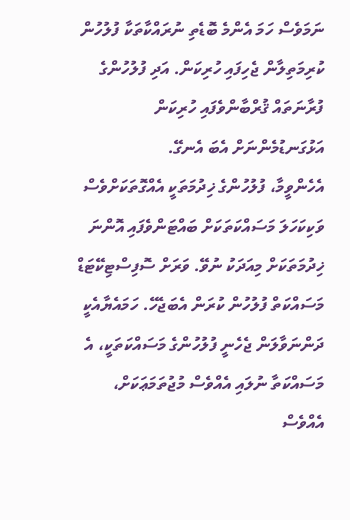ނަމަވެސް ހަމަ އެންމެ ބޮޑެތި ނުރައްކާތަކާ ފުލުހުން ކުރިމަތިލާން ޖެހިފައި ހުރިކަން. އަދި ފުލުހުންގެ ފުރާނަތައް ޤުރްބާންވެފައި ހުރިކަން އަޅުގަނޑުމެންނަށް އެބަ އެނގޭ.
އެހެންވީމާ، ފުލުހުންގެ ޚިދުމަތަކީ އެއްގޮތަކަށްވެސް ވަކިކަހަލަ މަސައްކަތަކަށް ބައްޓަންވެފައި އޮންނަ ޚިދުމަތަކަށް މިއަދަކު ނުވޭ. ވަރަށް ސޮފިސްޓިކޭޓަޑް މަސައްކަތް ފުލުހުން ކުރަން އެބަޖެހޭ. ހަމައެޔާއެކީ ދަންނަވާލަން ޖެހެނީ ފުލުހުންގެ މަސައްކަތަކީ، އެ މަސައްކަތާ ނުލައި އެއްވެސް މުޖުތަމަޢަކަށް، އެއްވެސް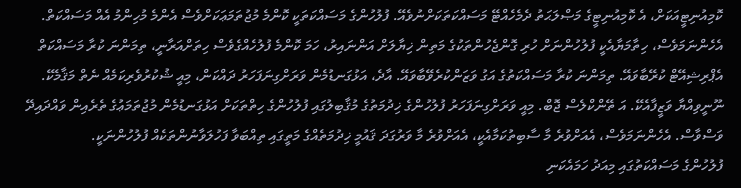ކޮމިއުނިޓީއަކަށް، އެ ކޮމިއުނިޓީގެ މަޞްލަޙަތު ދެމެހެއްޓޭ މަސައްކަތަކަށްނުވެއޭ. ފުލުހުންގެ މަސައްކަތަކީ ކޮންމެ މުޖުތަމަޢަކަށްވެސް އެންމެ މުހިންމު އެއް މަސައްކަތް. އެހެންނަމަވެސް، ހިތާމަޔާއެކީ ފުލުހުންނަށް ހުރި ގޮންޖެހުންތަކުގެ މަތިން ޚިޔާލަށް އަންނައިރު، ހަމަ ކޮންމެ ފުލުހެއްގެވެސް ހިތަށްއަރާނީ، ތިމަންނަ ކުރާ މަސައްކަތް އެޕްރިޝިއޭޓް ކުރޭބާވައޭ. ތިމަންނަ ކުރާ މަސައްކަތުގެ އަގު ވަޒަންކުރެވޭބާވައޭ. އާދެ، އަޅުގަނޑުމެން ވަރަށްގިނަފަހަރު ދައްކަން، މިއީ ޝުކުރުވެރިކަމެއް ނެތް މަޤާމެކޭ. ނޫނީވިއްޔާ ވަޒީފާއެކޭ. އަ ތޭންކްލެސް ޖޮބް. މިއީ ވަރަށްގިނަފަހަރު ފުލުހުންގެ ޚިދުމަތުގެ މުޤާބިލުގައި ފުލުހުންގެ ހިތްތަކަށް އަޅުގަނޑުމެން މުޖުތަމަޢުގެ ތެރެއިން ވައްދައިދޭ ވަސްވާސް. އެހެންނަމަވެސް، އެއަށްވުރެ މާ ސާބިތުކަމާއެކީ، އެއަށްވުރެ މާ ވަރުގަދަ ޤައުމީ ޚިދުމަތެއްގެ މަތީގައި ތިއްބަވާ ފަހުލަވާނުންތަކެއް ފުލުހުންނަކީ.
ފުލުހުންގެ މަސައްކަތުގައި މިއަދު ހަމައެކަނި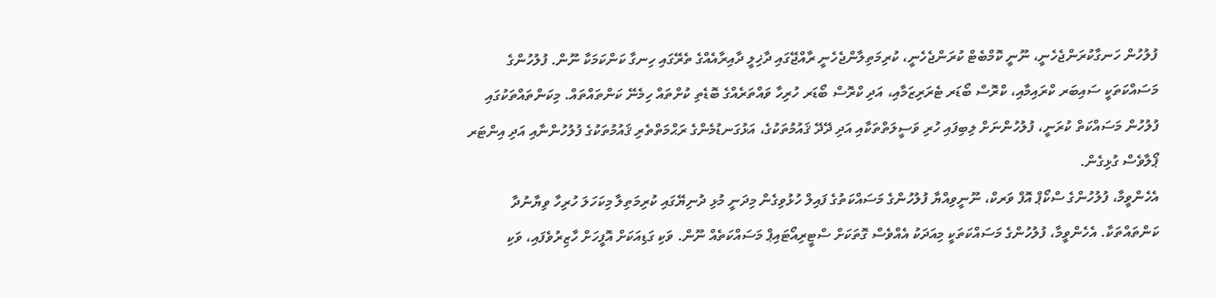ފުލުހުން ހަނގާކުރަންޖެހެނީ، ނޫނީ ކޮމްބެޓް ކުރަންޖެހެނީ، ކުރިމަތިލާންޖެހެނީ ރާއްޖޭގައި ދާޚިލީ ދާއިރާއެއްގެ ތެރޭގައި ހިނގާ ކަންކަމަކާ ނޫން. ފުލުހުންގެ މަސައްކަތަކީ ސައިބަރ ކްރައިމާއި، ކްރޮސް ބޯޑަރ ޓެރަރިޒަމާއި، އަދި ކްރޮސް ބޯޑަރ ހުރިހާ ވައްތަރެއްގެ ބޮޑެތި ކުށްތައް ހިމެނޭ ކަންތައްތައް. މިކަންތައްތަކުގައި ފުލުހުން މަސައްކަތް ކުރަނީ، ފުލުހުންނަށް ލިބިފައި ހުރި ވަސީލަތްތަކާއި އަދި ދޭދޭ ޤައުމުތަކުގެ، އަޅުގަނޑުމެންގެ ރަޙްމަތްތެރި ޤައުމުތަކުގެ ފުލުހުންނާއި އަދި އިންޓަރ ޕޯލާވެސް ގުޅިގެން.
އެހެންވީމާ، ފުލުހުންގެ ސްކޯޕް އޮފް ވަރކް، ނޫނީވިއްޔާ ފުލުހުންގެ މަސައްކަތުގެ ފައިލް ހުޅުވިގެން މިދަނީ މުޅި ދުނިޔޭގައި ކުރިމަތިލާ މިކަހަލަ ހުރިހާ ވިޔާނުދާ ކަންތައްތަކާ. އެހެންވީމާ، ފުލުހުންގެ މަސައްކަތަކީ މިއަދަކު އެއްވެސް ގޮތަކަށް ސްޓީރިއޯޓައިޕް މަސައްކަތެއް ނޫން. ވަކި ގަޑިއަކަށް އޮފީހަށް ހާޒިރުވެފައި، ވަކި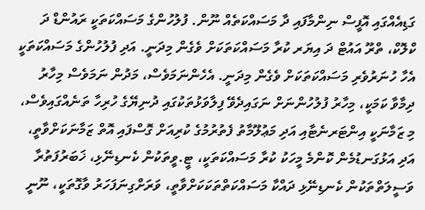ގަޑިއެއްގައި އޮފީސް ނިންމާފައި ދާ މަސައްކަތެއް ނޫން. ފުލުހުންގެ މަސައްކަތަކީ ރައުންޑް ދަ ކްލޮކް، ތްރޫ އައުޓް ދަ އިޔަރ ކުރާ މަސައްކަތަކަށް ވެގެން މިދަނީ. އަދި ފުލުހުންގެ މަސައްކަތަކީ އެހާ ހުނަރުވެރި މަސައްކަތަކަށް ވެގެން މިދަނީ. އެހެންނަމަވެސް، މަދުން ނަމަވެސް މިހާރު ދިމާވާ ކަމަކީ، މިހާރު ފުލުހުންނަށް ނަގައިދެވޭ ފިލާވަޅުތަކުގައި ދުނިޔޭގެ ހުރިހާ ތަނެއްގައިވެސް، މި ޒަމާނަކީ އިންޓަރނެޓާއި އަދި މަޢުލޫމާތު ފެތުރުމުގެ ކުރިއަށް ގޮސްފައި އޮތް ޒަމާނަކަށްވާތީ، އަދި އަޅުގަނޑުމެން ކޮންމެ މީހަކު ކުރާ މަސައްކަތަކީ، ޓީ.ވީތަކުން ކެނޑިނޭޅި، ޚަބަރުފަތުރާ ވަސީލަތްތަކުން ކެނޑިނޭޅި ދައްކާ މަސައްކަތްތަކަކަށްވާތީ، ވަރަށްގިނަފަހަރު ވާގޮތަކީ، ނޫނީ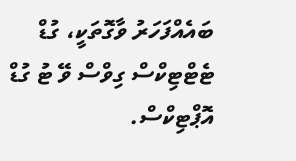ބައެއްފަހަރު ވާގޮތަކީ، ގުޑް ޓެޓްޓިކްސް ގިވްސް ވޭ ޓު ގުޑް އޮޕްޓިކްސް.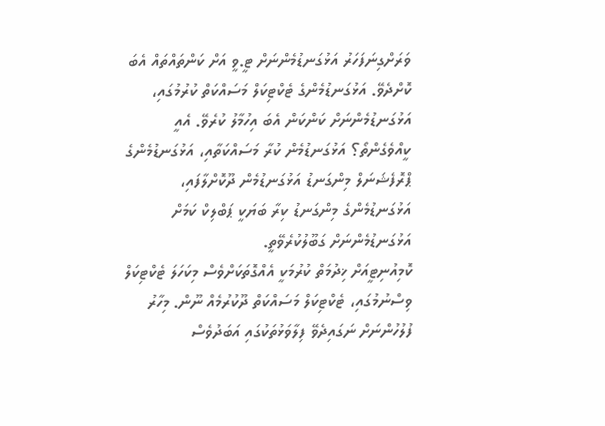ވަރަށްގިނަފަހަރު އަޅުގަނޑުމެންނަށް ޓީ.ވީ އަށް ކަންތައްތައް އެބަ ކޮށްދެވޭ. އަޅުގަނޑުމެންގެ ޓެކްޓިކަލް މަސައްކަތް ކުރުމުގައި، އަޅުގަނޑުމެންނަށް ކަންކަން އެބަ އިހުމާލު ކުރެވޭ. އެއީ ކީއްވެގެންތޯ؟ އަޅުގަނޑުމެން ކުރާ މަސައްކަތާއި، އަޅުގަނޑުމެންގެ ޕްރޮފެޝަނަލް މިންގަނޑު އަޅުގަނޑުމެން ދޫކޮށްލާފައި، އަޅުގަނޑުމެންގެ މިންގަނޑު ކިރާ ބަޔަކީ ޕަބްލިކް ކަމަށް އަޅުގަނޑުމެންނަށް ގަބޫލުކުރެވޭތީ.
ކޮމިއުނިޓީއަށް ޚިދުމަތް ކުރުމަކީ އެއްގޮތަކަށްވެސް މިކަހަލަ ޓެކްޓިކަލް ވިސްނުމުގައި، ޓެކްޓިކަލް މަސައްކަތް ދޫކުރުމެއް ނޫން. މިހާރު ފުލުހުންނަށް ނަގައިދެވޭ ފިލާވަޅުތަކުގައި އަބަދުވެސް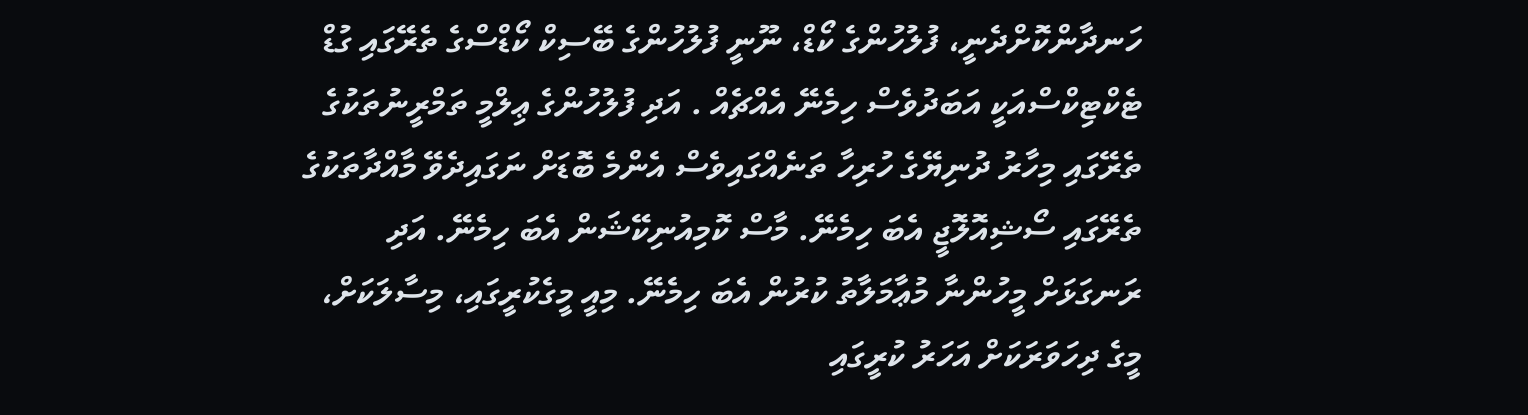ހަނދާންކޮށްދެނީ، ފުލުހުންގެ ކޯޑް، ނޫނީ ފުލުހުންގެ ބޭސިކް ކޯޑްސްގެ ތެރޭގައި ގުޑް ޓެކްޓިކްސްއަކީ އަބަދުވެސް ހިމެނޭ އެއްޗެއް . އަދި ފުލުހުންގެ ޢިލްމީ ތަމްރީނުތަކުގެ ތެރޭގައި މިހާރު ދުނިޔޭގެ ހުރިހާ ތަނެއްގައިވެސް އެންމެ ބޮޑަށް ނަގައިދެވޭ މާއްދާތަކުގެ ތެރޭގައި ސޯޝިއޮލޮޖީ އެބަ ހިމެނޭ. މާސް ކޮމިއުނިކޭޝަން އެބަ ހިމެނޭ. އަދި ރަނގަޅަށް މީހުންނާ މުޢާމަލާތު ކުރުން އެބަ ހިމެނޭ. މިއީ މީގެކުރީގައި، މިސާލަކަށް، މީގެ ދިހަވަރަކަށް އަހަރު ކުރީގައި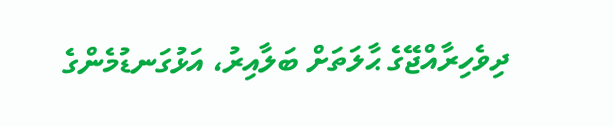ދިވެހިރާއްޖޭގެ ޙާލަތަށް ބަލާއިރު، އަޅުގަނޑުމެންގެ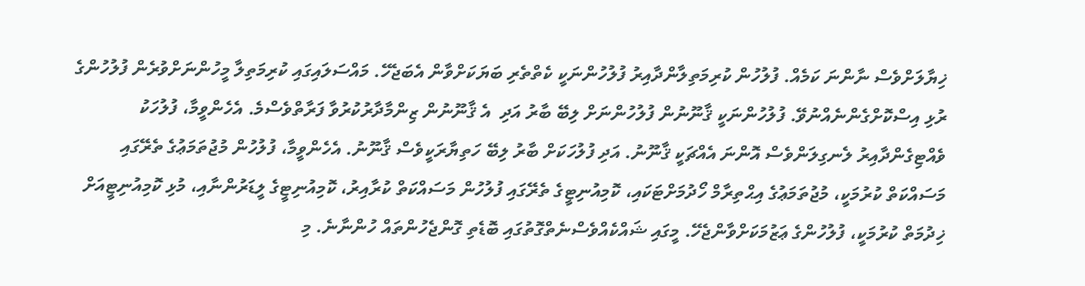ޚިޔާލަށްވެސް ނާންނަ ކަމެއް. ފުލުހުން ކުރިމަތިލާންދާއިރު ފުލުހުންނަކީ ކެތްތެރި ބަޔަކަށްވާން އެބަޖެހޭ. މައްސަލައިގައި ކުރިމަތިލާ މީހުންނަށްވުރެން ފުލުހުންގެ ރުޅި އިސްކޮށްގެންނެއްނުވޭ. ފުލުހުންނަކީ ޤާނޫނުން ފުލުހުންނަށް ލިބޭ ބާރު އަދި  އެ ޤާނޫނުން ޒިންމާދާރުކުރުވާ ފަރާތްވެސްމެ. އެހެންވީމާ، ފުލުހަކު ވެއްޓިގެންދާއިރު ލެނގިލަންވެސް އޮންނަ އެއްޗަކީ ޤާނޫނު. އަދި ފުލުހަކަށް ބާރު ލިބޭ ހަތިޔާރަކީވެސް ޤާނޫނު. އެހެންވީމާ، ފުލުހުން މުޖުތަމަޢުގެ ތެރޭގައި މަސައްކަތް ކުރުމަކީ، މުޖުތަމަޢުގެ އިޙްތިރާމް ހޯދުމަށްޓަކައި، ކޮމިއުނިޓީގެ ތެރޭގައި ފުލުހުން މަސައްކަތް ކުރާއިރު، ކޮމިއުނިޓީގެ ލީޑަރުންނާއި، މުޅި ކޮމިއުނިޓީއަށް ޚިދުމަތް ކުރުމަކީ، ފުލުހުންގެ ޢަޒުމަކަށްވާންޖެހޭ. މީގައި ޝައްކެއްވެސްނެތްގޮތުގައި ބޮޑެތި ގޮންޖެހުންތައް ހުންނާނެ. މި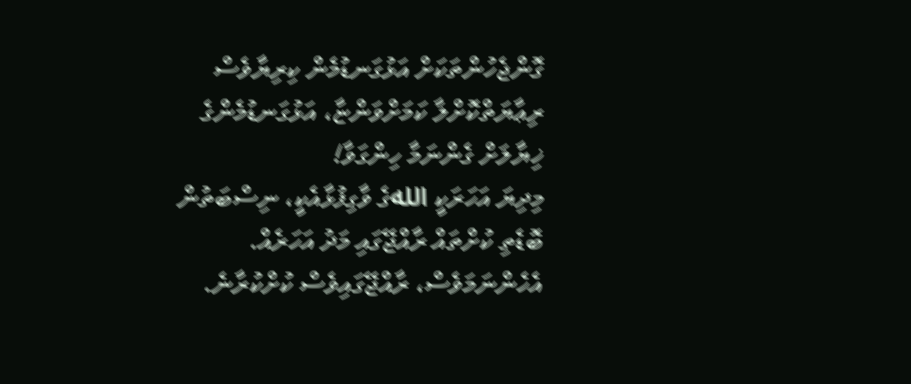ގޮންޖެހުންތަކަށް އަޅުގަނޑުމެން ކިރިޔާވެސް ރިޢާޔަތްކޮށްލާ ކަމަށްވަންޏާ، އަޅުގަނޑުމެންގެ ޚިޔާލަށް ގެންނަމާ ހިންގަވާ!
މިދިޔަ އަހަރަކީ اللهގެ ވާގިފުޅާއެކީ، ނިސްބަތުން ބޮޑެތި ކުށްތައް ރާއްޖޭގައި މަދު އަހަރެއް. އެހެންނަމަވެސް، ރާއްޖޭގައިވެސް ކުށްކުރާނެ.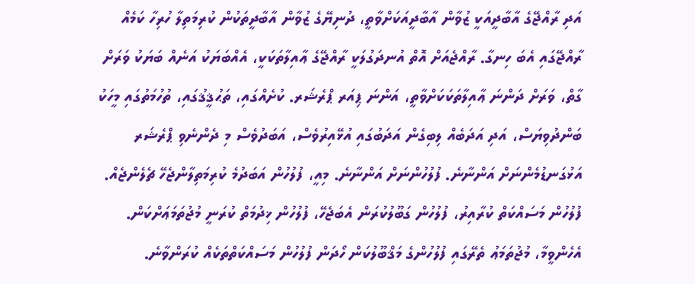އަދި ރާއްޖޭގެ އާބާދީއަކީ ޒުވާން އާބާދީއަކަށްވާތީ، ދުނިޔޭގެ ޒުވާން އާބާދީތަކުން ކުރިމަތިލާ ހުރިހާ ކަމެއް ރާއްޖޭގައި އެބަ ހިނގާ. ރާއްޖެއަށް އޮތް އުނދަގުލަކީ ރާއްޖޭގެ ޢާއިލާތަކަކީ، އެއްބަޔަކު އަނެއް ބަޔަކު ވަރަށް ގާތް، ވަރަށް ދަންނަ ޢާއިލާތަކަކަށްވާތީ، އަންނަ ޕިއަރ ޕްރެޝަރ. ކުށެއްގައި، ތަޙުޤީޤުގައި، ތުހުމަތުގައި މީހަކު ބަންދުވިޔަސް، އަދި އަދަބެއް ލިބިގެން އަދަބުގައި އުޅޭއިރުވެސް، އަބަދުވެސް މި ދެންނެވި ޕްރެޝަރ އަޅުގަނޑުމެންނަށް އަންނާނެ. ފުލުހުންނަށް އަންނާނެ. މިއީ، ފުލުހުން އަބަދުމެ ކުރިމަތިލާންޖެހޭ ޗެލެންޖެއް.
ފުލުހުން މަސައްކަތް ކުރާއިރު، ފުލުހުން ގަބޫލުކުރަން އެބަޖެހޭ، ފުލުހުން ޚިދުމަތް ކުރަނީ މުޖުތަމަޢަށްކަން. އެހެންވީމާ، މުޖުތަމަޢު ތެރޭގައި ފުލުހުންގެ މަޤްބޫލުކަން ހޯދަން ފުލުހުން މަސައްކަތްތަކެއް ކުރަންވާނެ.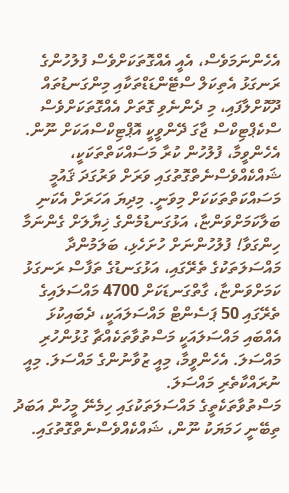އެހެންނަމަވެސް، އެއީ އެއްގޮތަކަށްވެސް ފުލުހުންގެ ރަނގަޅު އެތިކަލް ސްޓޭންޑަޑްތަކާއި މިންގަނޑުތައް ދޫކޮށްލާފައި، މި ދެންނެވި ގޮތަށް އެއްގޮތަކަށްވެސް ސްކެޕްޓިކްސް ޖާގަ ދޭންވީކީ އޮޕްޓިކްސްއަކަށް ނޫން. އެހެންވީމާ، ފުލުހުން ކުރާ މަސައްކަތްތަކަކީ، ޝައްކެއްވެސްނެތްގޮތުގައި ވަރަށް ވަރުގަދަ ޤައުމީ މަސައްކަތްތަކަކަށް މިވަނީ. މިދިޔަ އަހަރަށް އެކަނި ބަލާކަމަށްވަންޏާ، އަޅުގަނޑުމެންގެ ޚިޔާލަށް ގެންނަމާ ހިންގަވާ! ފުލުހުންނަށް ހުށަހެޅި، ބަލަމުންދާ މައްސަލަތަކުގެ ތެރޭގައި، އަޅުގަނޑުގެ ތަފާސް ރަނގަޅު ކަމަށްވަންޏާ، ގާތްގަނޑަކަށް 4700 މައްސަލައިގެ ތެރޭގައި 50 ޕަސެންޓް މައްސަލައަކީ، ދެބައިކުޅަ އެއްބައި މައްސަލައަކީ މަސްތުވާތަކެއްޗާ ގުޅުންހުރި މައްސަލަ. އެހެންވީމާ، މިއީ ޒުވާނުންގެ މައްސަލަ. މިއީ ނުރައްކާތެރި މައްސަލަ.
މަސްތުވާތަކެތީގެ މައްސަލަތަކުގައި ހިމެނޭ މީހުން އަބަދު ތިބޭނީ ހަމަޔަކު ނޫން، ޝައްކެއްވެސްނެތްގޮތުގައި.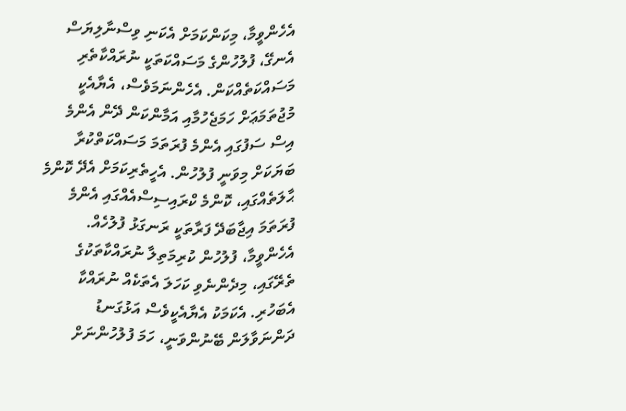އެހެންވީމާ، މިކަންކަމަށް އެކަނި ވިސްނާލިޔަސް އެނގޭ، ފުލުހުންގެ މަސައްކަތަކީ ނުރައްކާތެރި މަސައްކަތެއްކަން. އެހެންނަމަވެސް، އެޔާއެކީ މުޖުތަމަޢަށް ހަމަޖެހުމާއި އަމާންކަން ދޭން އެންމެ އިސް ސަފުގައި އެންމެ ފުރަތަމަ މަސައްކަތްކުރާ ބަޔަކަށް މިވަނީ ފުލުހުން. އެހީތެރިކަމަށް އެދޭ ކޮންމެ ޙާލަތެއްގައި، ކޮންމެ ކްރައިސިސްއެއްގައި އެންމެ ފުރަތަމަ އިޖާބަދޭ ފަރާތަކީ ރަނގަޅު ފުލުހެއް. އެހެންވީމާ، ފުލުހުން ކުރިމަތިލާ ނުރައްކާތަކުގެ ތެރޭގައި، މިދެންނެވި ކަހަލަ އެތަކެއް ނުރައްކާ އެބަހުރި. އެކަމަކު އެޔާއެކީވެސް އަޅުގަނޑު ދަންނަވާލަން ބޭނުންވަނީ، ހަމަ ފުލުހުންނަށް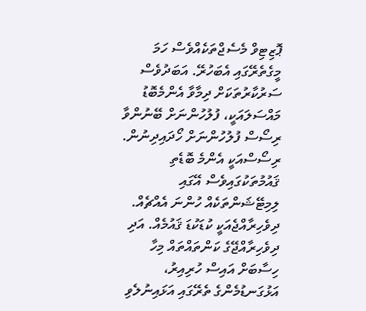ޕޮޒިޓިވް މެސެޖްތަކެއްވެސް ހަމަ މީގެތެރޭގައި އެބަހުރޭ. އަބަދުވެސް ސަރުކާރުތަކަށް ދިމާވާ އެންމެބޮޑު މައްސަލައަކީ، ފުލުހުންނަށް ބޭނުންވާ ރިސޯސް ފުލުހުންނަށް ހޯދައިދިނުން. ރިސޯސްއަކީ އެންމެ ބޮޑެތި ޤައުމުތަކުގައިވެސް އޭގައި ލިމިޓޭޝަންތަކެއް ހުންނަ އެއްޗެއް. ދިވެހިރާއްޖެއަކީ ކުޑަކުޑަ ޤައުމެއް. އަދި ދިވެހިރާއްޖޭގެ ކަންތައްތައް މިހާ ހިސާބަށް އައިސް ހުރިއިރު، އަޅުގަނޑުމެންގެ ތެރޭގައި އަޅައިނުލެވި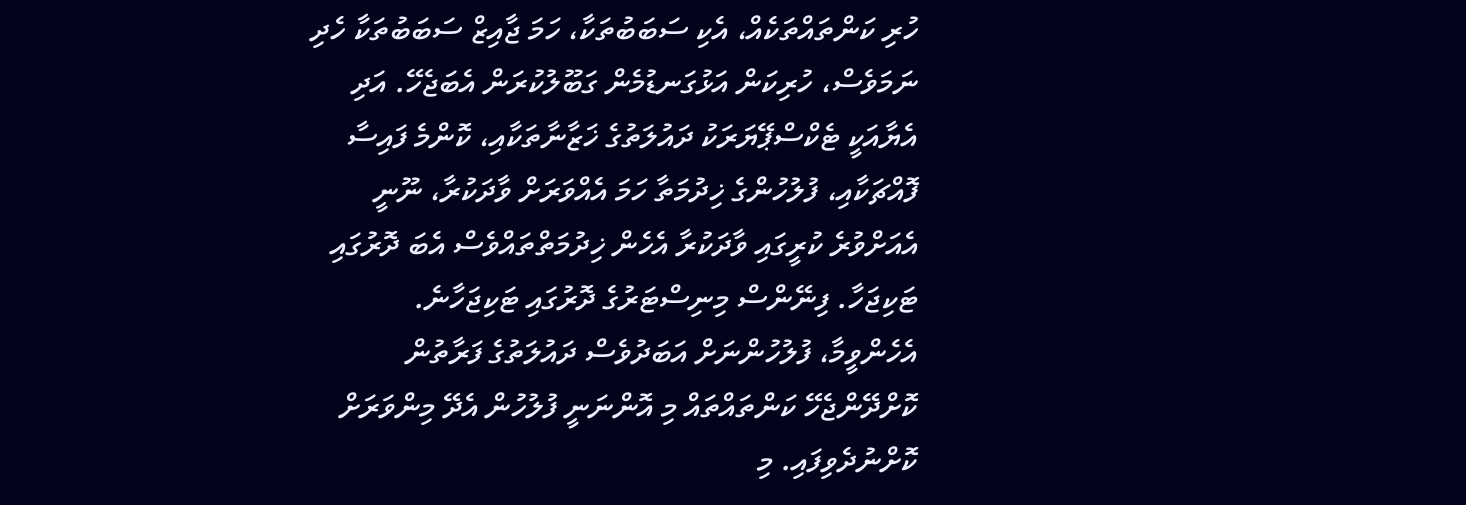ހުރި ކަންތައްތަކެއް، އެކި ސަބަބުތަކާ، ހަމަ ޖާއިޒް ސަބަބުތަކާ ހެދި ނަމަވެސް، ހުރިކަން އަޅުގަނޑުމެން ގަބޫލުކުރަން އެބަޖެހޭ. އަދި އެޔާއަކީ ޓެކްސްޕޭޔަރަކު ދައުލަތުގެ ޚަޒާނާތަކާއި، ކޮންމެ ފައިސާ ފޮއްޗަކާއި، ފުލުހުންގެ ޚިދުމަތާ ހަމަ އެއްވަރަށް ވާދަކުރާ، ނޫނީ އެއަށްވުރެ ކުރީގައި ވާދަކުރާ އެހެން ޚިދުމަތްތައްވެސް އެބަ ދޮރުގައި ޓަކިޖަހާ. ފިނޭންސް މިނިސްޓަރުގެ ދޮރުގައި ޓަކިޖަހާނެ. އެހެންވީމާ، ފުލުހުންނަށް އަބަދުވެސް ދައުލަތުގެ ފަރާތުން ކޮށްދޭންޖެހޭ ކަންތައްތައް މި އޮންނަނީ ފުލުހުން އެދޭ މިންވަރަށް ކޮށްނުދެވިފައި. މި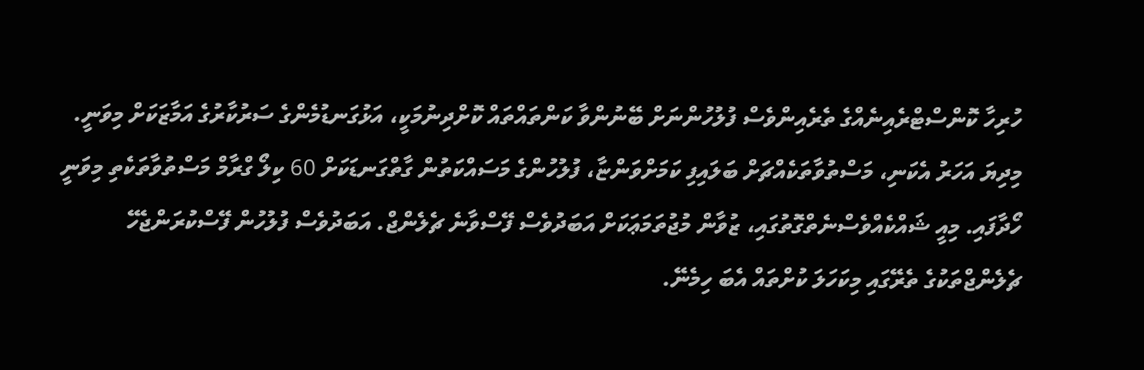ހުރިހާ ކޮންސްޓްރެއިނެއްގެ ތެރެއިންވެސް ފުލުހުންނަށް ބޭނުންވާ ކަންތައްތައް ކޮށްދިނުމަކީ، އަޅުގަނޑުމެންގެ ސަރުކާރުގެ އަމާޒަކަށް މިވަނީ.
މިދިޔަ އަހަރު އެކަނި، މަސްތުވާތަކެއްޗަށް ބަލައިފި ކަމަށްވަންޏާ، ފުލުހުންގެ މަސައްކަތުން ގާތްގަނޑަކަށް 60 ކިލޯ ގްރާމް މަސްތުވާތަކެތި މިވަނީ ހޯދާފައި. މިއީ ޝައްކެއްވެސްނެތްގޮތުގައި، ޒުވާން މުޖުތަމަޢަކަށް އަބަދުވެސް ފޭސްވާނެ ޗެލެންޖް. އަބަދުވެސް ފުލުހުން ފޭސްކުރަންޖެހޭ ޗެލެންޖްތަކުގެ ތެރޭގައި މިކަހަލަ ކުށްތައް އެބަ ހިމެނޭ.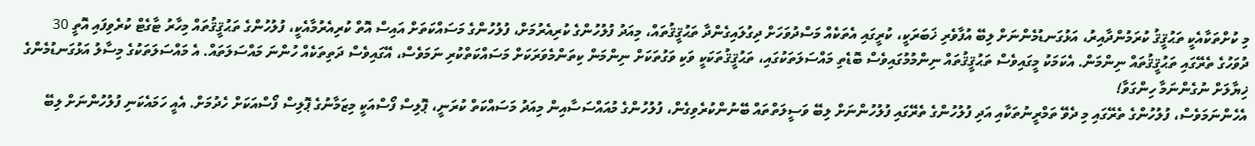މި ކުށްތަކާއެކީ ތަޙުޤީޤު ކުރަމުންދާއިރު، އަޅުގަނޑުމެންނަށް ލިބޭ އުފާވެރި ޚަބަރަކީ، ކުރީގައި އެތަކެއް މަސްދުވަހަށް ދިގުލައިގެންދާ ތަޙުޤީޤުތައް، މިއަދު ފުލުހުންގެ ކުރިއެރުމަށް، ފުލުހުންގެ މަސައްކަތަށް އައިސް އޮތް ކުރިއެރުމާއެކީ، ފުލުހުންގެ ތަޙުޤީޤުތައް މިހާރު ޓާގެޓް ކުރެވިފައި އޮތީ 30 ދުވަހުގެ ތެރޭގައި ތަޙުޤީޤުތައް ނިންމަން. އެކަމަކު މީގައިވެސް ތަޙުޤީޤުތައް ނިންމުމުގައިވެސް ބޮޑެތި މައްސަލަތަކުގައި، ތަޙުޤީޤުތަކަކީ ވަކި ވަގުތަކަށް ނިންމަން ކިތަންމެވަރަކަށް މަސައްކަތްކުރި ނަމަވެސް، އޭގައިވެސް ދަތިތަކެއް ހުންނަ މައްސަލަތައް. އެ މައްސަލަތަކުގެ މިސާލު އަޅުގަނޑުމެންގެ ޚިޔާލަށް ނުގެންނަމާ ހިންގަވާ!
އެހެންނަމަވެސް، ފުލުހުންގެ ތެރޭގައި މި ދެވޭ ތަމްރީނުތަކާއި އަދި ފުލުހުންގެ ތެރޭގައި ފުލުހުންނަށް ލިބޭ ވަސީލަތްތައް ބޭނުންކުރެވިގެން، ފުލުހުންގެ މުއައްސަސާއިން މިއަދު މަސައްކަތް ކުރަނީ، ޕޮލިސް ފޯސްއަކީ މިޒަމާނުގެ ޕޮލިސް ފޯސްއަކަށް ހެދުމަށް. އެއީ ހަމައެކަނި ފުލުހުންނަށް ލިބޭ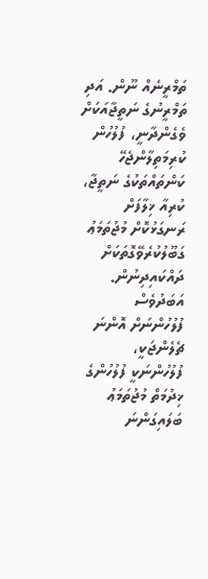ތަމްރީނެއް ނޫން. އަދި ތަމްރީނުގެ ނަތީޖާއަކަށް ވެގެންދާނީ، ފުލުހުން ކުރިމަތިލާންޖެހޭ ކަންތައްތަކުގެ ނަތީޖާ، ކުރިއާ ޚިލާފަށް ރަނގަޅުކޮށް މުޖުތަމަޢު ގަބޫލުކުރެވޭގޮތަކަށް ދައްކައިދިނުން. އަބަދުވެސް ފުލުހުންނަށް އޮންނަ ޗެލެންޖަކީ، ފުލުހުންނަކީ ފުލުހުންގެ ޚިދުމަތް މުޖުތަމަޢު ބަލައިގަންނަ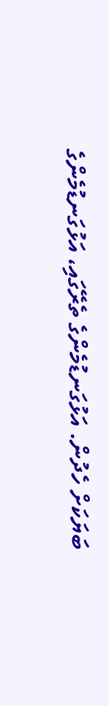ބަޔަކަށް ހެދުން. އަޅުގަނޑުމެންގެ ތެރޭގައި، އަޅުގަނޑުމެންގެ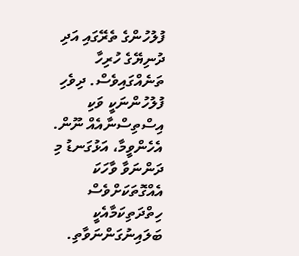ފުލުހުންގެ ތެރޭގައި އަދި ދުނިޔޭގެ ހުރިހާ ތަނެއްގައިވެސް. ދިވެހި ފުލުހުންނަކީ ވަކި އިސްތިސްނާއެއް ނޫން. އެހެންވީމާ، އަޅުގަނޑު މި ދަންނަވާ ވާހަކަ އެއްގޮތަކަށްވެސް ހިތްދަތިކަމާއެކީ ބަލައިނުގަންނަވާތި.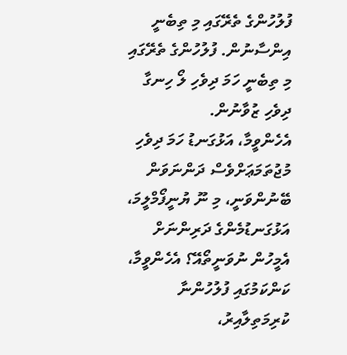ފުލުހުންގެ ތެރޭގައި މި ތިބެނީ އިންސާނުން. ފުލުހުންގެ ތެރޭގައި މި ތިބެނީ ހަމަ ދިވެހި ލޯ ހިނގާ ދިވެހި ޒުވާނުން.
އެހެންވީމާ، އަޅުގަނޑު ހަމަ ދިވެހި މުޖުތަމަޢަށްވެސް ދަންނަވަން ބޭނުންވަނީ، މި ނޫ ޔުނީފޯމްލީމަ، އަޅުގަނޑުމެންގެ ދަރިންނަށް އެމީހުން ނުވަނީތޯއޭ؟ އެހެންވީމާ، ކަންކަމުގައި ފުލުހުންނާ ކުރިމަތިލާއިރު،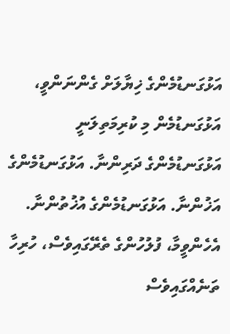އަޅުގަނޑުމެންގެ ޚިޔާލަށް ގެންނަންވީ، އަޅުގަނޑުމެން މި ކުރިމަތިލަނީ އަޅުގަނޑުމެންގެ ދަރިންނާ. އަޅުގަނޑުމެންގެ އަޚުންނާ. އަޅުގަނޑުމެންގެ އުޚުތުންނާ. އެހެންވީމާ، ފުލުހުންގެ ތެރޭގައިވެސް، ހުރިހާ ތަނެއްގައިވެސް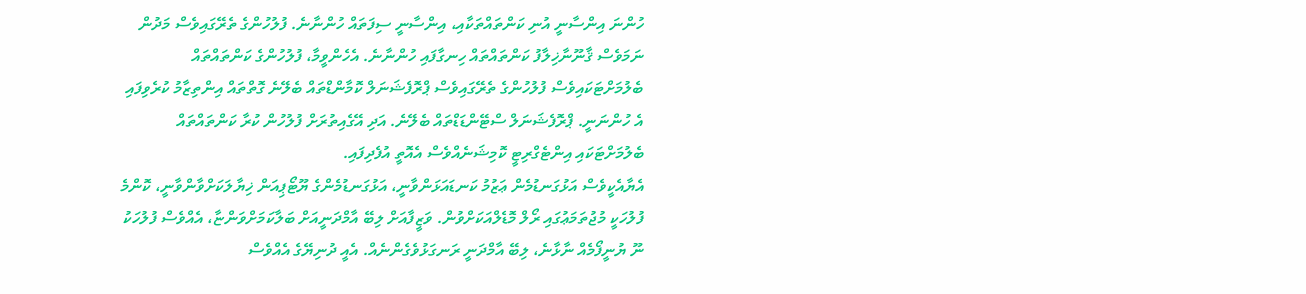ހުންނަ އިންސާނީ އުނި ކަންތައްތަކާއި، އިންސާނީ ސިފަތައް ހުންނާނެ. ފުލުހުންގެ ތެރޭގައިވެސް މަދުން ނަމަވެސް ޤާނޫނާޚިލާފު ކަންތައްތައް ހިނގާފައި ހުންނާނެ. އެހެންވީމާ، ފުލުހުންގެ ކަންތައްތައް ބެލުމަށްޓަކައިވެސް ފުލުހުންގެ ތެރޭގައިވެސް ޕްރޮފެޝަނަލް ކޮމާންޑްތައް ބެލޭނެ ގޮތްތައް އިންތިޒާމު ކުރެވިފައި އެ ހުންނަނީ. ޕްރޮފެޝަނަލް ސްޓޭންޑަޑްތައް ބެލޭނެ. އަދި އޭގެއިތުރަށް ފުލުހުން ކުރާ ކަންތައްތައް ބެލުމަށްޓަކައި އިންޓެގްރިޓީ ކޮމިޝަނެއްވެސް އެއޮތީ އުފެދިފައި.
އެޔާއެކީވެސް އަޅުގަނޑުމެން ޢަޒުމު ކަނޑައަޅަންވާނީ، އަޅުގަނޑުމެންގެ ޔޫޓޯޕިއަން ޚިޔާލަކަށްވާންވާނީ، ކޮންމެ ފުލުހަކީ މުޖުތަމަޢުގައި ރޯލް މޮޑެލްއަކަށްވުން. ވަޒީފާއަށް ލިބޭ އާމްދަނީއަށް ބަލާކަމަށްވަންޏާ، އެއްވެސް ފުލުހަކު ނޫ ޔުނީފޯމެއް ނާޅާނެ، ލިބޭ އާމްދަނީ ރަނގަޅުވެގެންނެއް. އެއީ ދުނިޔޭގެ އެއްވެސް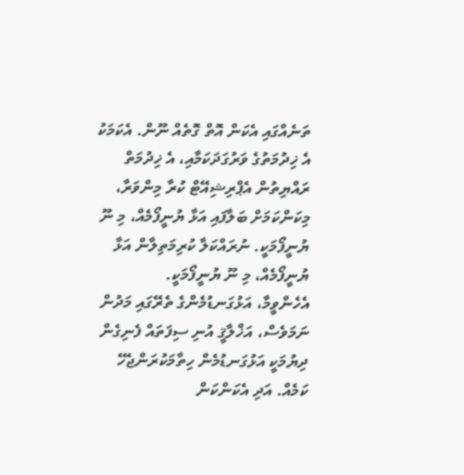ތަނެއްގައި އެކަން އޮތް ގޮތެއް ނޫން. އެކަމަކު އެ ޚިދުމަތުގެ ވަރުގަދަކަމާއި، އެ ޚިދުމަތް ރައްޔިތުން އެޕްރިޝިއޭޓް ކުރާ މިންވަރާ، މިކަންކަމަށް ބަލާފައި އަޅާ ޔުނީފޯމެއް، މި ނޫ ޔުނީފޯމަކީ. ނުރައްކަލާ ކުރިމަތިލާން އަޅާ ޔުނީފޯމެއް، މި ނޫ ޔުނީފޯމަކީ.
އެހެންވީމާ، އަޅުގަނޑުމެންގެ ތެރޭގައި މަދުން ނަމަވެސް، އަޚްލާޤީ އުނި ސިފަތައް ފެނިގެން ދިޔުމަކީ އަޅުގަނޑުމެން ހިތާމަކުރަންޖެހޭ ކަމެއް. އަދި އެކަންކަން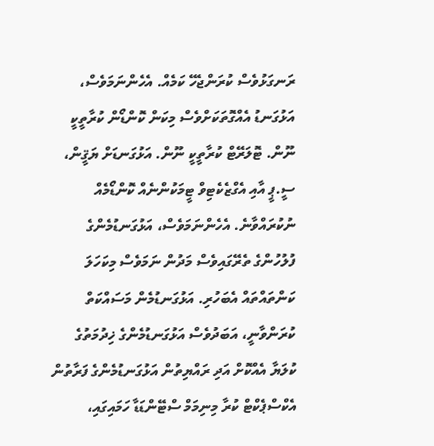ރަނގަޅުވެސް ކުރަންޖެހޭ ކަމެއް. އެހެންނަމަވެސް، އަޅުގަނޑު އެއްގޮތަކަށްވެސް މިކަން ކޮންޑޯން ކުރާތީކީ ނޫން. ޓޮލަރޭޓް ކުރާތީކީ ނޫން. އަޅުގަނޑަށް ޔަޤީން، ސީ.ޕީ އާއި އެގްޒެކެޓިވް ޓީމަކުންނެއް ކޮންޑޯމެއް ނުކުރައްވާނެ. އެހެންނަމަވެސް، އަޅުގަނޑުމެންގެ ފުލުހުންގެ ތެރޭގައިވެސް މަދުން ނަމަވެސް މިކަހަލަ ކަންތައްތައް އެބަހުރި. އަޅުގަނޑުމެން މަސައްކަތް ކުރަންވާނީ، އަބަދުވެސް އަޅުގަނޑުމެންގެ ޚިދުމަތުގެ ކުލަޔާ އެއްކޮށް އަދި ރައްޔިތުން އަޅުގަނޑުމެންގެ ފަރާތުން އެކްސްޕެކްޓް ކުރާ މިނިމަމް ސްޓޭންޑަޑާ ހަމައިގައި،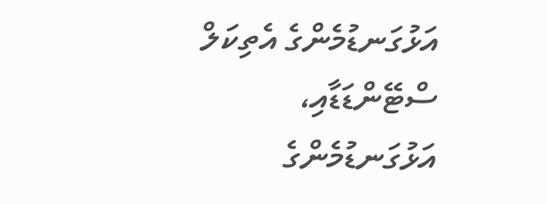އަޅުގަނޑުމެންގެ އެތިކަލް ސްޓޭންޑަޑާއި، އަޅުގަނޑުމެންގެ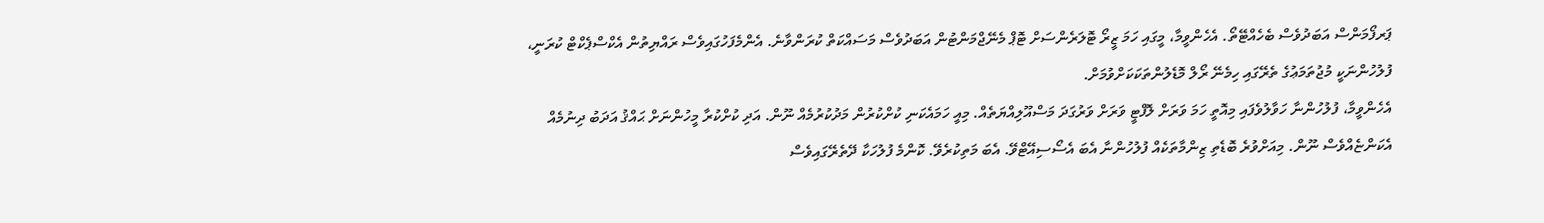ޕަރފޯމަންސް އަބަދުވެސް ބެހެއްޓޭތޯ. އެހެންވީމާ، މީގައި ހަމަ ޒީރޯ ޓޮލަރެންސަށް ޓޮޕް މެނޭޖްމަންޓުން އަބަދުވެސް މަސައްކަތް ކުރަންވާނެ. އެންމެފަހުގައިވެސް ރައްޔިތުން އެކްސްޕެކްޓް ކުރަނީ، ފުލުހުންނަކީ މުޖުތަމަޢުގެ ތެރޭގައި ހިމެނޭ ރޯލް މޮޑެލުންތަކަކަށްވުމަށް.
އެހެންވީމާ، ފުލުހުންނާ ހަވާލުވެފައި މިއޮތީ ހަމަ ވަރަށް ލޮފްޓީ ވަރަށް ވަރުގަދަ މަސްއޫލިއްޔަތެއް. މިއީ ހަމައެކަނި ކުށްކުރުން މަދުކުރުމެއް ނޫން. އަދި ކުށްކުރާ މީހުންނަށް ޙައްޤު އަދަބު ދިނުމެއް އެކަންޏެއްވެސް ނޫން. މިއަށްވުރެ ބޮޑެތި ޒިންމާތަކެއް ފުލުހުންނާ އެބަ އެސޯސިއޭޓްވޭ. އެބަ މަތިކުރެވޭ. ކޮންމެ ފުލުހަކާ ދޭތެރޭގައިވެސް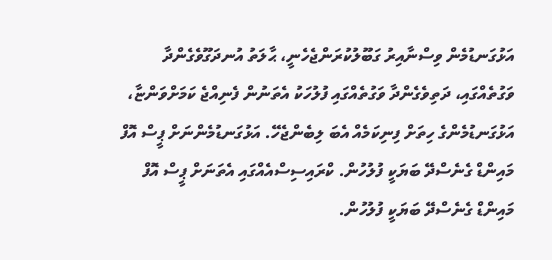އަޅުގަނޑުމެން ވިސްނާއިރު ގަބޫލުކުރަންޖެހެނީ، ޙާލަތު އުނދަގޫވެގެންދާ ވަގުތެއްގައި، ދަތިވެގެންދާ ވަގުތެއްގައި ފުލުހަކު އެތަނުން ފެނިއްޖެ ކަމަށްވަންޏާ، އަޅުގަނޑުމެންގެ ހިތަށް ފިނިކަމެއް އެބަ ލިބެންޖެހޭ. އަޅުގަނޑުމެންނަށް ޕީސް އޮފް މައިންޑް ގެނެސްދޭ ބަޔަކީ ފުލުހުން. ކްރައިސިސްއެއްގައި އެތަނަށް ޕީސް އޮފް މައިންޑް ގެނެސްދޭ ބަޔަކީ ފުލުހުން.